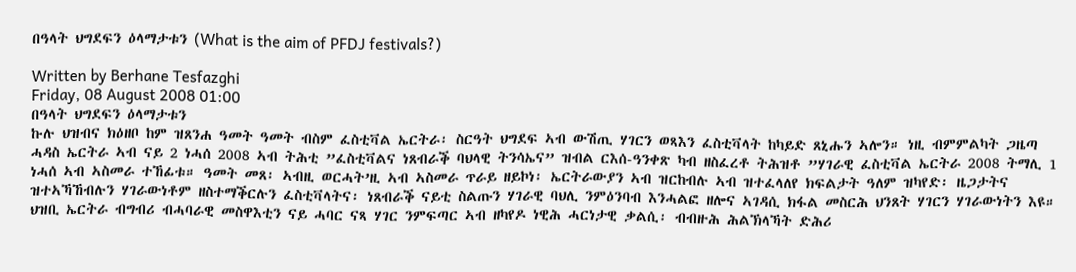በዓላት ህግደፍን ዕላማታቱን (What is the aim of PFDJ festivals?)

Written by Berhane Tesfazghi
Friday, 08 August 2008 01:00
በዓላት ህግደፍን ዕላማታቱን
ኩሉ ህዝብና ክዕዘቦ ከም ዝጸንሐ ዓመት ዓመት ብስም ፈስቲቫል ኤርትራ፡ ስርዓት ህግደፍ ኣብ ውሽጢ ሃገርን ወጻእን ፈስቲቫላት ከካይድ ጸኒሑን ኣሎን። ነዚ ብምምልካት ጋዜጣ ሓዳስ ኤርትራ ኣብ ናይ 2 ነሓሰ 2008 ኣብ ትሕቲ ”ፈስቲቫልና ነጸብራቕ ባህላዊ ትንሳኤና” ዝብል ርእሰ-ዓንቀጽ ካብ ዘስፈረቶ ትሕዝቶ ”ሃገራዊ ፈስቲቫል ኤርትራ 2008 ትማሊ 1 ነሓሰ ኣብ ኣስመራ ተኸፊቱ። ዓመት መጸ፡ ኣብዚ ወርሓት’ዚ ኣብ ኣስመራ ጥራይ ዘይኮነ፡ ኤርትራውያን ኣብ ዝርከብሉ ኣብ ዝተፈላለየ ክፍልታት ዓለም ዝካየድ፡ ዜጋታትና ዝተኣኻኸብሉን ሃገራውነቶም ዘስተማቕርሉን ፈስቲቫላትና፡ ነጸብራቕ ናይቲ ስልጡን ሃገራዊ ባህሊ ንምዕንባብ እንሓልፎ ዘሎና ኣገዳሲ ክፋል መስርሕ ህንጸት ሃገርን ሃገራውነትን እዩ። ህዝቢ ኤርትራ ብግብሪ ብሓባራዊ መስዋእቲን ናይ ሓባር ናጻ ሃገር ንምፍጣር ኣብ ዘካየዶ ነዊሕ ሓርነታዊ ቃልሲ፡ ብብዙሕ ሕልኽላኻት ድሕሪ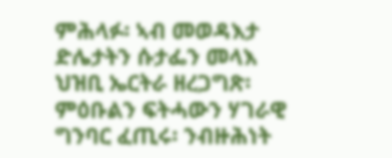ምሕላፉ፡ ኣብ መወዳእታ ድሌታትን ሱታፌን መላእ ህዝቢ ኤርትራ ዘረጋግጽ፡ ምዕቡልን ፍትሓውን ሃገራዊ ግንባር ፈጢሩ፡ ንብዙሕነት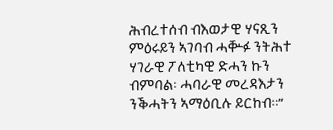ሕብረተሰብ ብእወታዊ ሃናጺን ምዕሩይን ኣገባብ ሓቝፉ ንትሕተ ሃገራዊ ፖለቲካዊ ድሓን ኩን ብምባል፡ ሓባራዊ መረዳእታን ንቕሓትን ኣማዕቢሉ ይርከብ።”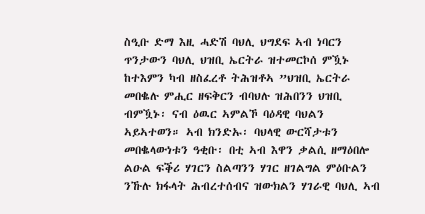ስዒቡ ድማ እዚ ሓድሽ ባህሊ ህግደፍ ኣብ ነባርን ጥንታውን ባህሊ ህዝቢ ኤርትራ ዝተመርኮሰ ምዃኑ ከተእምን ካብ ዘስፈረቶ ትሕዝቶኣ ”ህዝቢ ኤርትራ መበቈሉ ምሒር ዘፍቅርን ብባህሉ ዝሕበንን ህዝቢ ብምዃኑ፡ ናብ ዕዉር ኣምልኾ ባዕዳዊ ባህልን ኣይኣተወን። ኣብ ክንድኡ፡ ባህላዊ ውርሻታቱን መበቈላውነቱን ዓቂቡ፡ በቲ ኣብ እዋን ቃልሲ ዘማዕበሎ ልዑል ፍቕሪ ሃገርን ስልጣንን ሃገር ዘገልግል ምዕቡልን ንኹሉ ክፋላት ሕብረተሰብና ዝውክልን ሃገራዊ ባህሊ ኣብ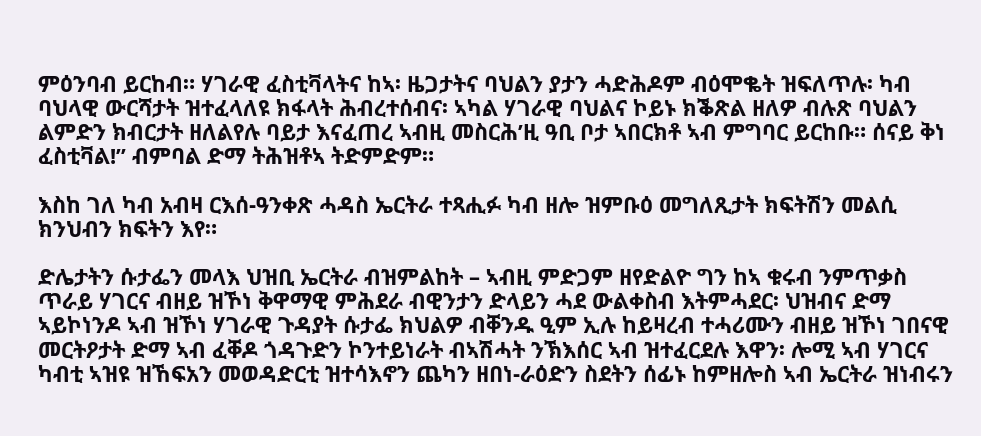ምዕንባብ ይርከብ። ሃገራዊ ፈስቲቫላትና ከኣ፡ ዜጋታትና ባህልን ያታን ሓድሕዶም ብዕሞቈት ዝፍለጥሉ፡ ካብ ባህላዊ ውርሻታት ዝተፈላለዩ ክፋላት ሕብረተሰብና፡ ኣካል ሃገራዊ ባህልና ኮይኑ ክቕጽል ዘለዎ ብሉጽ ባህልን ልምድን ክብርታት ዘለልየሉ ባይታ እናፈጠረ ኣብዚ መስርሕ’ዚ ዓቢ ቦታ ኣበርክቶ ኣብ ምግባር ይርከቡ። ሰናይ ቅነ ፈስቲቫል!” ብምባል ድማ ትሕዝቶኣ ትድምድም።

እስከ ገለ ካብ አብዛ ርእሰ-ዓንቀጽ ሓዳስ ኤርትራ ተጻሒፉ ካብ ዘሎ ዝምቡዕ መግለጺታት ክፍትሽን መልሲ ክንህብን ክፍትን እየ።

ድሌታትን ሱታፌን መላእ ህዝቢ ኤርትራ ብዝምልከት – ኣብዚ ምድጋም ዘየድልዮ ግን ከኣ ቁሩብ ንምጥቃስ ጥራይ ሃገርና ብዘይ ዝኾነ ቅዋማዊ ምሕደራ ብዊንታን ድላይን ሓደ ውልቀስብ እትምሓደር፡ ህዝብና ድማ ኣይኮነንዶ ኣብ ዝኾነ ሃገራዊ ጉዳያት ሱታፌ ክህልዎ ብቐንዱ ዒም ኢሉ ከይዛረብ ተሓሪሙን ብዘይ ዝኾነ ገበናዊ መርትዖታት ድማ ኣብ ፈቐዶ ጎዳጉድን ኮንተይነራት ብኣሽሓት ንኽእሰር ኣብ ዝተፈርደሉ እዋን፡ ሎሚ ኣብ ሃገርና ካብቲ ኣዝዩ ዝኸፍአን መወዳድርቲ ዝተሳእኖን ጨካን ዘበነ-ራዕድን ስደትን ሰፊኑ ከምዘሎስ ኣብ ኤርትራ ዝነብሩን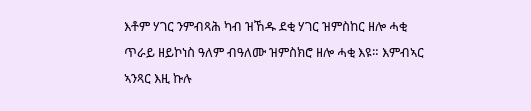እቶም ሃገር ንምብጻሕ ካብ ዝኸዱ ደቂ ሃገር ዝምስከር ዘሎ ሓቂ ጥራይ ዘይኮነስ ዓለም ብዓለሙ ዝምስክሮ ዘሎ ሓቂ እዩ። እምብኣር ኣንጻር እዚ ኩሉ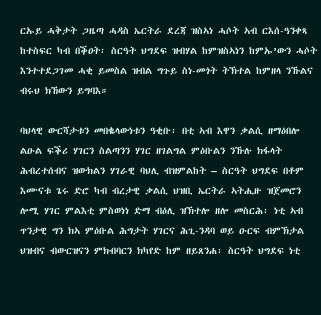ርኡይ ሓቅታት ጋዜጣ ሓዳስ ኤርትራ ደረጃ ዝስኣነ ሓሶት ኣብ ርእሰ-ዓንቀጻ ከተስፍር ካብ በቕዐት፡ ስርዓት ህግደፍ ዝብሃል ከምዝስኣነን ከምኡ’ውን ሓሶት እንተተደጋገመ ሓቂ ይመስል ዝብል ግጉይ ስነ-መጎት ትኽተል ከምዘላ ንኹልና ብሩህ ክኸውን ይግባእ።

ባህላዊ ውርሻታቱን መበቈላውነቱን ዓቂቡ፡ በቲ ኣብ እዋን ቃልሲ ዘማዕበሎ ልዑል ፍቕሪ ሃገርን ስልጣንን ሃገር ዘገልግል ምዕቡልን ንኹሉ ክፋላት ሕብረተሰብና ዝውክልን ሃገራዊ ባህሊ ብዝምልከት – ስርዓት ህግደፍ በቶም እሙናቱ ጌሩ ድሮ ካብ ብረታዊ ቃልሲ ህዝቢ ኤርትራ ኣትሒዙ ዝጀመሮን ሎሚ ሃገር ምልእቲ ምስወነነ ድማ ብዕሊ ዝኽተሎ ዘሎ መስርሕ፡ ነቲ ኣብ ጥንታዊ ግን ክኣ ምዕቡል ሕግታት ሃገርና ሕጊ-ንዳባ ወይ ዑርፍ ብምኽታል ህዝብና ብውርዝናን ምክብባርን ክካየድ ከም ዘይጸንሐ፡ ስርዓት ህግደፍ ነቲ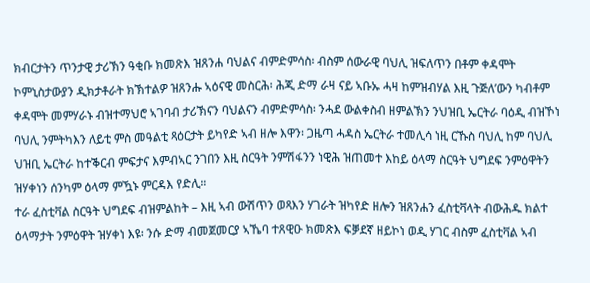ክብርታትን ጥንታዊ ታሪኽን ዓቂቡ ክመጽእ ዝጸንሐ ባህልና ብምድምሳስ፡ ብስም ሰውራዊ ባህሊ ዝፍለጥን በቶም ቀዳሞት ኮምኒስታውያን ዲክታቶራት ክኽተልዎ ዝጸንሑ ኣዕናዊ መስርሕ፡ ሕጂ ድማ ራዛ ናይ ኣቡኡ ሓዛ ከምዝብሃል እዚ ጉጅለ’ውን ካብቶም ቀዳሞት መምሃራኑ ብዝተማህሮ ኣገባብ ታሪኽናን ባህልናን ብምድምሳስ፡ ንሓደ ውልቀስብ ዘምልኽን ንህዝቢ ኤርትራ ባዕዲ ብዝኾነ ባህሊ ንምትካእን ለይቲ ምስ መዓልቲ ጻዕርታት ይካየድ ኣብ ዘሎ እዋን፡ ጋዜጣ ሓዳስ ኤርትራ ተመሊሳ ነዚ ርኹስ ባህሊ ከም ባህሊ ህዝቢ ኤርትራ ከተቕርብ ምፍታና እምብኣር ንገበን እዚ ስርዓት ንምሽፋንን ነዊሕ ዝጠመተ እከይ ዕላማ ስርዓት ህግደፍ ንምዕዋትን ዝሃቀነን ሰንካም ዕላማ ምዃኑ ምርዳእ የድሊ።
ተራ ፈስቲቫል ስርዓት ህግደፍ ብዝምልከት – እዚ ኣብ ውሽጥን ወጻእን ሃገራት ዝካየድ ዘሎን ዝጸንሐን ፈስቲቫላት ብውሕዱ ክልተ ዕላማታት ንምዕዋት ዝሃቀነ እዩ፡ ንሱ ድማ ብመጀመርያ ኣኼባ ተጸዊዑ ክመጽእ ፍቓደኛ ዘይኮነ ወዲ ሃገር ብስም ፈስቲቫል ኣብ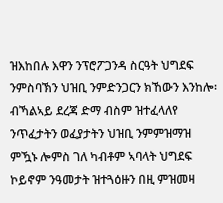ዝእከበሉ እዋን ንፕሮፖጋንዳ ስርዓት ህግደፍ ንምስባኽን ህዝቢ ንምድንጋርን ክኸውን እንከሎ፡ ብኻልኣይ ደረጃ ድማ ብስም ዝተፈላለየ ንጥፈታትን ወፈያታትን ህዝቢ ንምምዝማዝ ምዃኑ ሎምስ ገለ ካብቶም ኣባላት ህግደፍ ኮይኖም ንዓመታት ዝተጓዕዙን በዚ ምዝመዛ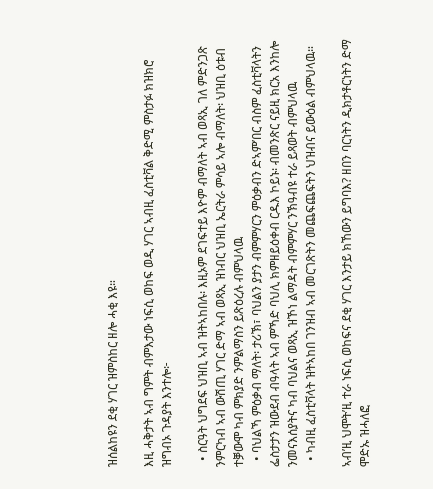ዝሰልከዩን ደቂ ሃገር ዝምስከር ዘሎ ሓቂ እዩ።

እዚ ሓቅታት ኣብ ግምት ብምእታው ነፍሲ ወከፍ ወዲ ሃገር ኣብዚ ፈስቲቫል ቅድሚ ምስታፉ ክዝክሮ ዝግብኦ ጉዳያት እንተሎ፦

  • ስርዓት ህግደፍ ህዝቢ ኣብ ዝትኣከበሉ፡ እዚኦም ደገፍተይ እዮም ብማለት ኣብ ወጻኢ ገለ ምድንጋጽ ንምርካብ ኣብ ውሽጢ ሃገር ድማ ኣብ ወጻኢ ዝነብር ህዝቢ ኤርትራ ምሳይ ኣሎ ብማለት፡ ህዝቢ ዕቱብ ተቓውሞ ካብ ምክያድ ንምልማስን ይጽዕረሉ ብምህላዉ
  • ባህልኻ ምዕቃብ ማለት፡ ታሪኽ፣ ባህልን ያታን ብምምሃርን ምዕቃብን ድኣም’በር ብስም ፈስቲቫላትን ፌስታታን ዝውደብ ብዓላት ኣብ ምኻድ ባህሊ ክምዘይዕቀብ ርዱእ ኮይኑ፡ ብመንጽር ናይዚ ክርአ እንከሎ ንመናእሰያትና ካብ ባህልና ወጻኢ ዝኾነ ልማዳት ብምምሃር ንኽዓብዩ ተራ ይጻወት ብምህላዉ
  • ካብዚ ፈስቲቫላት ዝትኣከበ ገንዝብ ኣብ መርገጽትን መጨፍጨፍትን ህዝብና ይውዕል ብምህላዉ።

ኣብ’ዚ ህሞት’ዚ ተራ ነፍሲ ወከፍና ደቂ ሃገር እንታይ ክኸውን ይግባእ? ዘበን ባርነትን ዲክታቶርነትን ድማ ሞድኡ ዝሓለፎ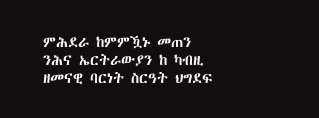ምሕደራ ከምምዃኑ መጠን ንሕና ኤርትራውያን ከ ካብዚ ዘመናዊ ባርነት ስርዓት ህግደፍ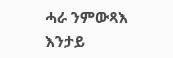ሓራ ንምውጻእ እንታይ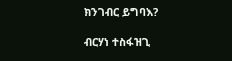ክንገብር ይግባእ?

ብርሃነ ተስፋዝጊ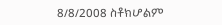8/8/2008 ስቶክሆልም